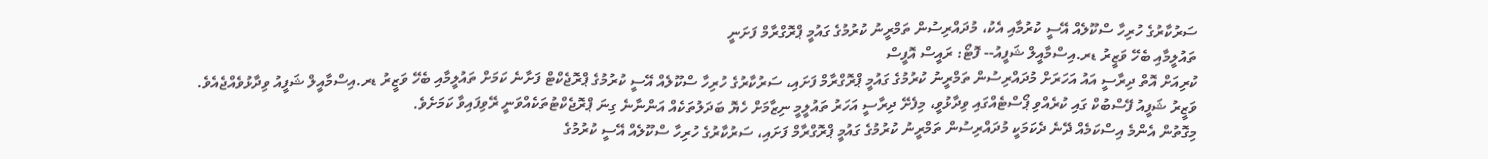ސަރުކާރުގެ ހުރިހާ ސްކޫލެއް އޭސީ ކުރުމާއި އެކު، މުދައްރިސުން ތަމްރީނު ކުރުމުގެ ގައުމީ ޕްރޮގްރާމް ފަށަނީ
ތައުލީމާއި ބެހޭ ވަޒީރު ޑރ.އިސްމާއީލް ޝަފީއު-- ފޮޓޯ: ރައީސް އޮފީސް
ކުރިއަށް އޮތް ދިރާސީ އައު އަހަރަށް މުދައްރިސުން ތަމްރީނު ކުރުމުގެ ގައުމީ ޕްރޮގްރާމް ފަށައި، ސަރުކާރުގެ ހުރިހާ ސްކޫލެއް އޭސީ ކުރުމުގެ ޕްރޮޖެކްޓް ފަށާނެ ކަމަށް ތައުލީމާއި ބެހޭ ވަޒީރު ޑރ.އިސްމާއީލް ޝަފީއު ވިދާޅުވެއްޖެއެވެ.
ވަޒީރު ޝަފީއު ފޭސްބުކް ގައި ކުރެއްވި ޕޯސްޓެއްގައި ވިދާޅުވީ، މިފެށޭ ދިރާސީ އަހަރު ތައުލީމީ ނިޒާމަށް ހެޔޮ ބަދަލުތަކެއް އަންނާނެ ގިނަ ޕްރޮޖެކްޓުތަކެއްވަނީ ރޭވިފައިވާ ކަމަށެވެ.
މިގޮތުން އެންމެ އިސްކަމެއް ދޭނެ ދެކަމަކީ މުދައްރިސުން ތަމްރީނު ކުރުމުގެ ގައުމީ ޕްރޮގްރާމް ފަށައި، ސަރުކާރުގެ ހުރިހާ ސްކޫލެއް އޭސީ ކުރުމުގެ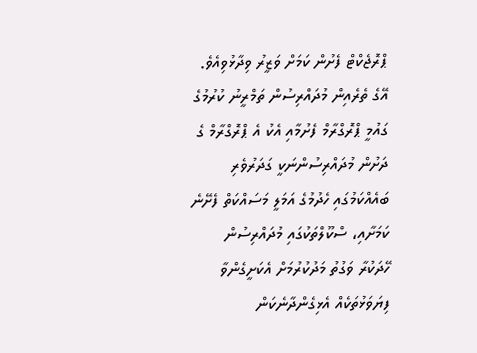ޕްރޮޖެކްޓް ފެށުން ކަމަށް ވަޒީރު ވިދާޅުވިއެވެ.
އޭގެ ތެރެއިން މުދައްރިސުން ތަމްރީނު ކުރުމުގެ ގައުމީ ޕްރޮގްރާމް ފެށުމާއި އެކު އެ ޕްރޮގްރާމް ގެ ދަށުން މުދައްރިސުންނަކީ ގަދަރުވެރި ބައެއްކަމުގައި ހެދުމުގެ އަމަލީ މަސައްކަތް ފެށޭނެ ކަމަށާއި، ސްކޫލްތަކުގައި މުދައްރިސުން ހޭދަކުރާ ވަގުތު މަދުކުރުމަށް އެކަށީގެންވާ ފިޔަވަޅުތަކެއް އެޅިގެންދާނެކަން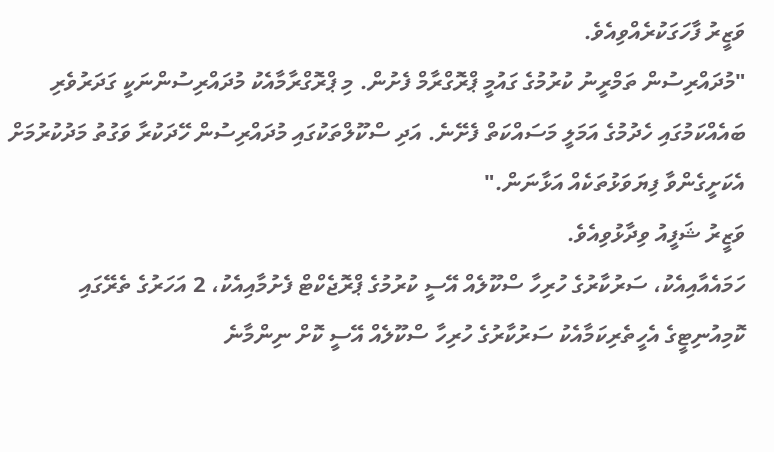ވަޒީރު ފާހަގަކުރެއްވިއެވެ.
"މުދައްރިސުން ތަމްރީނު ކުރުމުގެ ގައުމީ ޕްރޮގްރާމް ފެށުން. މި ޕްރޮގްރާމާއެކު މުދައްރިސުންނަކީ ގަދަރުވެރި ބައެއްކަމުގައި ހެދުމުގެ އަމަލީ މަސައްކަތް ފެށޭނެ. އަދި ސްކޫލްތަކުގައި މުދައްރިސުން ހޭދަކުރާ ވަގުތު މަދުކުރުމަށް އެކަށީގެންވާ ފިޔަވަޅުތަކެއް އަޅާނަން."
ވަޒީރު ޝަފީއު ވިދާޅުވިއެވެ.
ހަމައެއާއިއެކު، ސަރުކާރުގެ ހުރިހާ ސްކޫލެއް އޭސީ ކުރުމުގެ ޕްރޮޖެކްޓް ފެށުމާއިއެކު، 2 އަހަރުގެ ތެރޭގައި ކޮމިއުނިޓީގެ އެހީތެރިކަމާއެކު ސަރުކާރުގެ ހުރިހާ ސްކޫލެއް އޭސީ ކޮށް ނިންމާނެ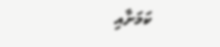ކަމަށާއި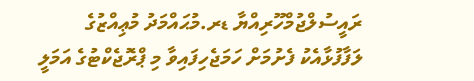ރައީސުލްޖުމްހޫރިއްޔާ ޑރ.މުޙައްމަދު މުޢިއްޒުގެ ލަފާފުޅާއެކު ފެށުމަށް ހަމަޖެހިފައިވާ މި ޕްރޮޖެކްޓުގެ އަމަލީ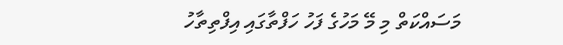މަސައްކަތް މި މޭ މަހުގެ ފަހު ހަފްތާގައި އިފްތިތާހު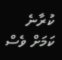ކުރާނެ ކަމަށް ވެސް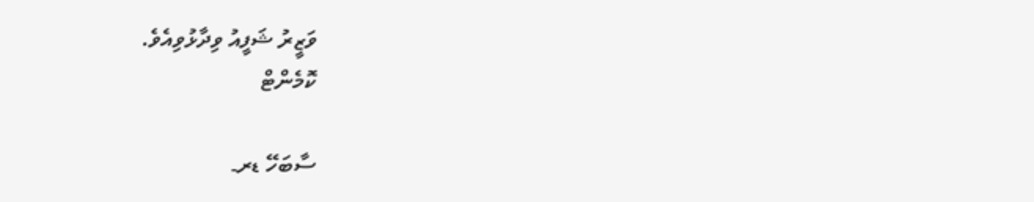ވަޒީރު ޝަފީއު ވިދާޅުވިއެވެ.
ކޮމެންޓް

ސާބަހޭ ޑރ۔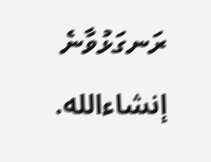ރަނގަޅުވާނެ إنشاءالله.